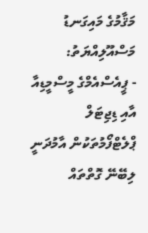މަޤާމުގެ މައިގަނޑު މަސްއޫލިއްޔަތު:
- ޕީއެސްއެމްގެ މީސްމީޑިއާ އާއި ޑިޖިޓަލް ޕްލެޓްފޯމުތަކުން އާމުދަނީ ލިބޭނޭ ގޮތްތައް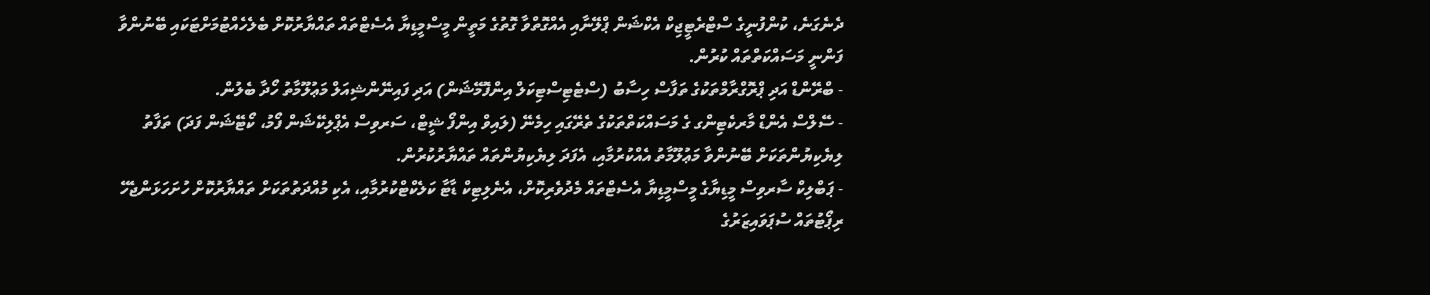ދެނެގަނެ، ކުންފުނީގެ ސްޓްރެޓީޖިކް އެކްޝަން ޕްލޭނާއި އެއްގޮތްވާ ގޮތުގެ މަތީން މީސްމީޑިޔާ އެސެޓްތައް ތައްޔާރުކޮށް ބެލެހެއްޓުމަށްޓަކައި ބޭނުންވާ ފަންނީ މަސައްކަތްތައް ކުރުން.
- ބްރޭންޑް އަދި ޕްރޮގްރާމްތަކުގެ ތަފާސް ހިސާބު (ސްޓެޓިސްޓިކަލް އިންފޮމޭޝަން) އަދި ފައިނޭންޝިއަލް މަޢުލޫމާތު ހޯދާ ބެލުން.
- ސޭލްސް އެންޑް މާރކެޓިންގ ގެ މަސައްކަތްތަކުގެ ތެރޭގައި ހިމެނޭ (ލައިވް އިންފޯ ޝީޓް، ސަރވިސް އެޕްލިކޭޝަން ފޯމު، ކޯޓޭޝަން ފަދަ) ތަފާތު ލިޔެކިޔުންތަކަށް ބޭނުންވާ މަޢުލޫމާތު އެއްކުރުމާއި، އެފަދަ ލިޔެކިޔުންތައް ތައްޔާރުކުރުން.
- ޕަބްލިކް ސާރވިސް މީޑިޔާގެ މީސްމީޑިޔާ އެސެޓްތައް މެދުވެރިކޮށް، އެނެލިޓިކް ޑާޓާ ކަލެކްޓްކުރުމާއި، އެކި މުއްދަތުތަކަށް ތައްޔާރުކޮށް ހުށަހަޅަންޖެހޭ ރިޕޯޓުތައް ސުޕަވައިޒަރުގެ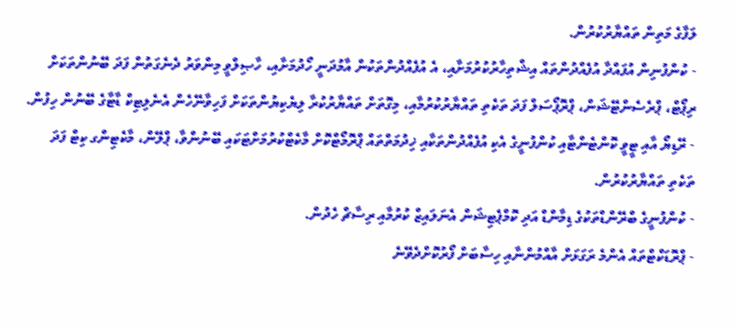ލަފާގެ މަތިން ތައްޔާރުކުރުން.
- ކުންފުނިން އުފައްދާ އުފެއްދުންތައް އިޝްތިހާރުކުރުމަށާއި، އެ އުފެއްދުންތަކުން އާމުދަނީ ހޯދުމަށާއި، ހާޞިލްވީ މިންވަރު ދެނެގަތުން ފަދަ ބޭނުންތަކަށް ރިޕޯޓް، ޕްރެސެންޓޭޝަން، ޕްރޮޕޯސަލް ފަދަ ތަކެތި ތައްޔާރުކުރުމާއި، މިގޮތަށް ތައްޔާރުކުރާ ލިޔެކިޔުންތަކަށް ފަހިވާނޭހެން އެނެލިޓިކް ޑާޓާގެ ބޭނުން ހިފުން.
- ރޭޑިޔޯ އާއި ޓީވީ ކޮންޓެންޓާއި ކުންފުނީގެ އެކި އުފެއްދުންތަކާއި ޚިދުމަތްތައް ޕްރޮމޯޓްކޮށް މާކެޓްކުރުމަށްޓަކައި ބޭނުންވާ، ޕްލޭން، މާކެޓިންގ ކިޓް ފަދަ ތަކެތި ތައްޔާރުކުރުން.
- ކުންފުނީގެ ބްރޭންޑްތަކުގެ ޑިމާންޑް އަދި ކޮމްޕެޓިޝަން އެނަލައިޒް ކުރުމާއި ރިސާޗް ހެދުން.
- ޕްރޮޑަކްޓްތައް އެންމެ ރަގަޅަށް އާއްމުންނާއި ހިސާބަށް ފޯރުކޮށްދެވޭނެ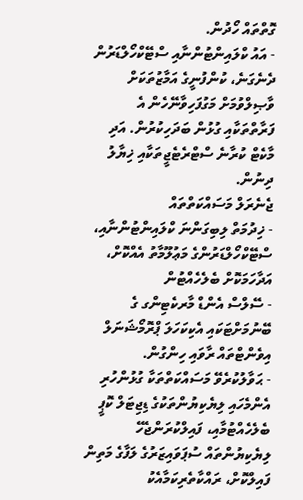ގޮތްތައް ހޯދުން.
- އައު ކްލައިންޓުންނާއި ސްޓޭކްހޯލްޑަރުން ދެނެގަނެ، ކުންފުނީގެ އަމާޒުތަކަށް ވާޞިލްވުމަށް މަގުފަހިވާނޭހެން އެ ފަރާތްތަކާއި ގުޅުން ބަދަހިކުރުން. އަދި މާކެޓް ކުރާނެ ސްޓްރެޓެޖީތަކާއި ޚިޔާލު ދިނުން.
ޖެނެރަލް މަސައްކަތްތައް
- ޚިދުމަތް ލިބިގަންނަ ކްލައިންޓުންނާއި، ސްޓޭކްހޯލްޑަރުންގެ މަޢުލޫމާތު އެއްކޮށް، އަދާހަމަކޮށް ބެލެހެއްޓުން
- ސޭލްސް އެންޑް މާރކެޓިންގ ގެ ބޭނުމަށްޓަކައި އެކިކަހަލަ ޕްރޮމޯޝަނަލް އިވެންޓްތައް ރާވައި ހިންގުން.
- ޙަވާލުކުރެވޭ މަސައްކަތްތަކާ ގުޅުންހުރި އެންމެހައި ލިޔެކިޔުންތަކުގެ ޑިޖިޓަލް ކޮޕީ ބެލެހެއްޓުމާއި، ފައިލްކުރަންޖެހޭ ލިޔެކިޔުންތައް ސުޕަވައިޒަރުގެ ލަފާގެ މަތިން ފައިލްކޮށް، ރައްކާތެރިކަމާއެކު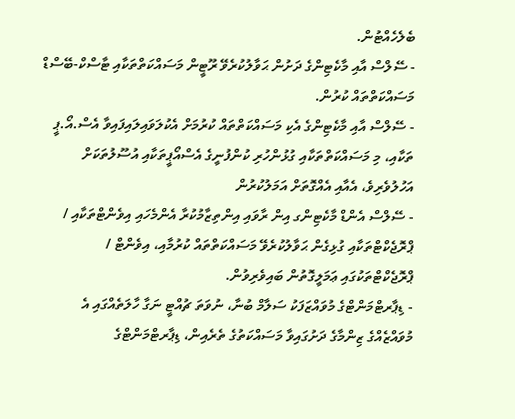ބެލެހެއްޓުން.
- ސޭލްސް އާއި މާކެޓިންގެ ދަށުން ޙަވާލުކުރެވޭ ރޫޓީން މަސައްކަތްތަކާއި ޓާސްކް-ބޭސްޑް މަސައްކަތްތައް ކުރުން.
- ސޭލްސް އާއި މާކެޓިންގެ އެކި މަސައްކަތްތައް ކުރުމަށް އެކުލަވައިލައިފައިވާ އެސް.އޯ.ޕީ ތަކާއި، މި މަސައްކަތްތަކާއި ގުޅުންހުރި ކުންފުނީގެ އެސްއޯޕީތަކާއި އުސޫލުތަކަށް އަހުލުވެރިވެ، އެއާއި އެއްގޮތަށް އަމަލުކުރުން
- ސޭލްސް އެންޑް މާކެޓިންގ އިން ރާވައި އިންތިޒާމުކުރާ އެންމެހައި އިވެންޓްތަކާއި / ޕްރޮޖެކްޓްތަކާއި ގުޅިގެން ޙަވާލުކުރެވޭ މަސައްކަތްތައް ކުރުމާއި، އިވެންޓް / ޕްރޮޖެކްޓްތަކުގައި ޢަމަލީގޮތުން ބައިވެރިވުން.
- ޑިޕާރޓްމަންޓްގެ މުވައްޒަފަކު ސަލާމް ބުނާ، ނުވަތަ ޗުއްޓީ ނަގާ ހާލަތެއްގައި އެ މުވައްޒެއްގެ ޒިންމާގެ ދަށުގައިވާ މަސައްކަތުގެ ތެރެއިން، ޑިޕާރޓްމަންޓްގެ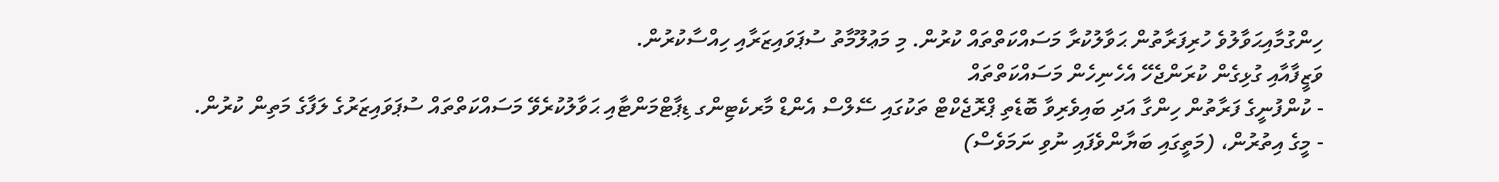ހިންގުމާއިޙަވާލުވެ ހުރިފަރާތުން ޙަވާލުކުރާ މަސައްކަތްތައް ކުރުން. މި މަޢުލޫމާތު ސުޕަވައިޒަރާއި ހިއްސާކުރުން.
ވަޒީފާއާއި ގުޅިގެން ކުރަންޖެހޭ އެހެނިހެން މަސައްކަތްތައް
- ކުންފުނީގެ ފަރާތުން ހިންގާ އަދި ބައިވެރިވާ ބޮޑެތި ޕްރޮޖެކްޓް ތަކުގައި ސޭލްސް އެންޑް މާރކެޓިންގ ޑިޕާޓްމަންޓާއި ޙަވާލުކުރެވޭ މަސައްކަތްތައް ސުޕަވައިޒަރުގެ ލަފާގެ މަތިން ކުރުން.
- މީގެ އިތުރުން، (މަތީގައި ބަޔާންވެފައި ނުވި ނަމަވެސް)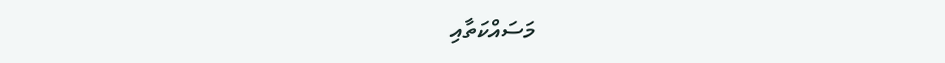މަސައްކަތާއި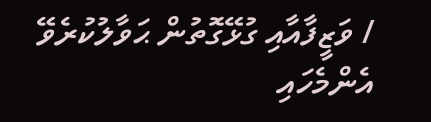/ ވަޒީފާއާއި ގުޅޭގޮތުން ޙަވާލުކުރެވޭ އެންމެހައި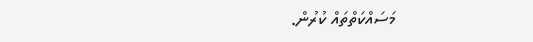މަސައްކަތްތައް ކުރުން.